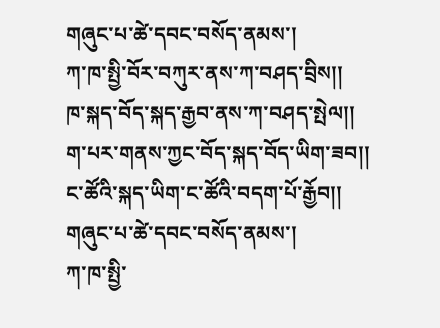གཞུང་པ་ཚེ་དབང་བསོད་ནམས་།
ཀ་ཁ་སྤྱི་བོར་བཀུར་ནས་ཀ་བཤད་བྲིས།།
ཁ་སྐད་བོད་སྐད་རྒྱབ་ནས་ཀ་བཤད་སྤེལ།།
ག་པར་གནས་ཀྱང་བོད་སྐད་བོད་ཡིག་ཟབ།།
ང་ཚོའི་སྐད་ཡིག་ང་ཚོའི་བདག་པོ་རྒྱོབ།།
གཞུང་པ་ཚེ་དབང་བསོད་ནམས་།
ཀ་ཁ་སྤྱི་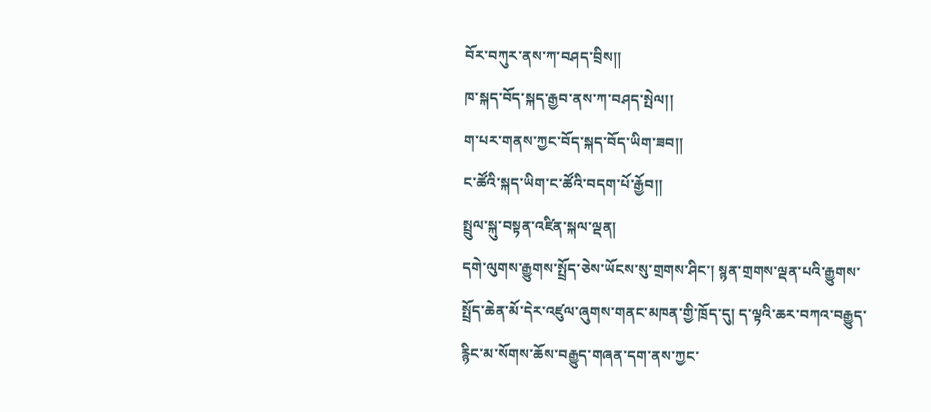བོར་བཀུར་ནས་ཀ་བཤད་བྲིས།།
ཁ་སྐད་བོད་སྐད་རྒྱབ་ནས་ཀ་བཤད་སྤེལ།།
ག་པར་གནས་ཀྱང་བོད་སྐད་བོད་ཡིག་ཟབ།།
ང་ཚོའི་སྐད་ཡིག་ང་ཚོའི་བདག་པོ་རྒྱོབ།།
སྤྲུལ་སྐུ་བསྟན་འཛིན་སྐལ་ལྡན།
དགེ་ལུགས་རྒྱུགས་སྤྲོད་ཅེས་ཡོངས་སུ་གྲགས་ཤིང་། སྙན་གྲགས་ལྡན་པའི་རྒྱུགས་སྤྲོད་ཆེན་མོ་དེར་འཛུལ་ཞུགས་གནང་མཁན་གྱི་ཁྲོད་དུ། ད་ལྟའི་ཆར་བཀའ་བརྒྱུད་རྙིང་མ་སོགས་ཆོས་བརྒྱུད་གཞན་དག་ནས་ཀྱང་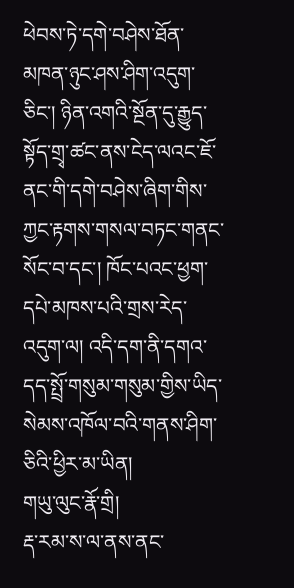ཕེབས་ཏེ་དགེ་བཤེས་ཐོན་མཁན་ཉུང་ཤས་ཤིག་འདུག་ཅིང་། ཉིན་འགའི་སྔོན་དུ་རྒྱུད་སྟོད་གྲྭ་ཚང་ནས་ངེད་ལའང་ཇོ་ནང་གི་དགེ་བཤེས་ཞིག་གིས་ཀྱང་རྟགས་གསལ་བཏང་གནང་སོང་བ་དང་། ཁོང་པའང་ཕྱག་དཔེ་མཁས་པའི་གྲས་རེད་འདུག་ལ། འདི་དག་ནི་དགའ་དད་སྤྲོ་གསུམ་གསུམ་གྱིས་ཡིད་སེམས་འཁོལ་བའི་གནས་ཤིག་ཅིའི་ཕྱིར་མ་ཡིན།
གཡུ་ལུང་རྣོ་གྲི།
རྡ་རམ་ས་ལ་ནས་ནང་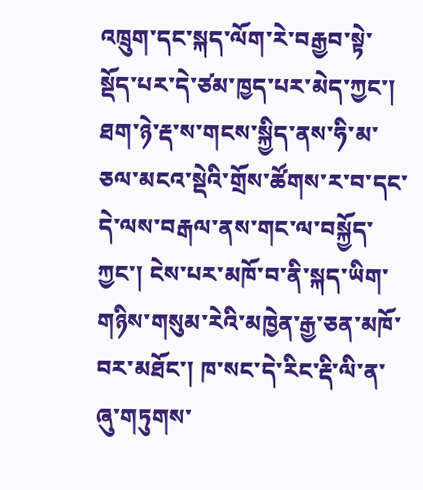འཁྲུག་དང་སྐད་ལོག་རེ་བརྒྱབ་སྟེ་སྡོད་པར་དེ་ཙམ་ཁྱད་པར་མེད་ཀྱང་། ཐག་ཉེ་རྡ་ས་གངས་སྐྱིད་ནས་ཧི་མ་ཅལ་མངའ་སྡེའི་གྲོས་ཚོགས་ར་བ་དང་དེ་ལས་བརྒལ་ནས་གང་ལ་བསྐྱོད་ཀྱང་། ངེས་པར་མཁོ་བ་ནི་སྐད་ཡིག་གཉིས་གསུམ་རེའི་མཁྱེན་རྒྱ་ཅན་མཁོ་བར་མཐོང་། ཁ་སང་དེ་རིང་རྡི་ལི་ན་ཞུ་གཏུགས་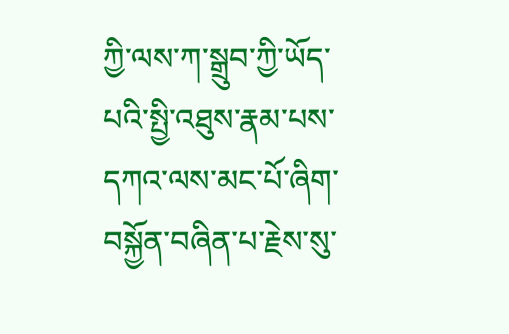ཀྱི་ལས་ཀ་སྒྲུབ་ཀྱི་ཡོད་པའི་སྤྱི་འཐུས་རྣམ་པས་དཀའ་ལས་མང་པོ་ཞིག་བསྐྱོན་བཞིན་པ་རྗེས་སུ་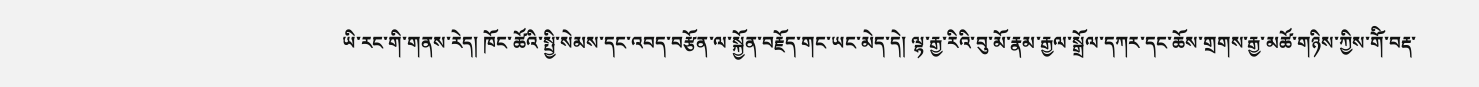ཡི་རང་གི་གནས་རེད། ཁོང་ཚོའི་སྤྱི་སེམས་དང་འབད་བརྩོན་ལ་སྐྱོན་བརྗོད་གང་ཡང་མེད་དེ། ལྷ་རྒྱ་རིའི་བུ་མོ་རྣམ་རྒྱལ་སྒྲོལ་དཀར་དང་ཆོས་གྲགས་རྒྱ་མཚོ་གཉིས་ཀྱིས་གོི་བརྡ་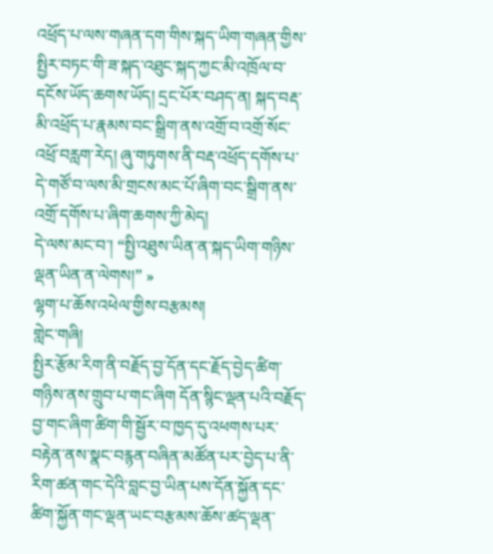འཕྲོད་པ་ལས་གཞན་དག་གིས་སྐད་ཡིག་གཞན་གྱིས་སྤྱིར་བཏང་གི་ཟ་སྐད་འཐུང་སྐད་ཀྱང་མི་འཁྲོལ་བ་དངོས་ཡོད་ཆགས་ཡོད། དྲང་པོར་བཤད་ན། སྐད་བརྡ་མི་འཕྲོད་པ་རྣམས་བང་སྒྲིག་ནས་འགྲོ་བ་འགྲོ་སོང་འཕྲོ་བརླག་རེད། ཞུ་གཏུགས་ནི་བརྡ་འཕྲོད་དགོས་པ་དེ་གཙོ་བ་ལས་མི་གྲངས་མང་པོ་ཞིག་བང་སྒྲིག་ནས་འགྲོ་དགོས་པ་ཞིག་ཆགས་ཀྱི་མེད།
དེ་ལས་མང་བ་། “སྤྱི་འཐུས་ཡིན་ན་སྐད་ཡིག་གཉིས་ལྡན་ཡིན་ན་ལེགས།” »
ལྷག་པ་ཆོས་འཕེལ་གྱིས་བརྩམས།
གླེང་གཞི།
སྤྱིར་རྩོམ་རིག་ནི་བརྗོད་བྱ་དོན་དང་རྗོད་བྱེད་ཚིག་གཉིས་ནས་གྲུབ་པ་གང་ཞིག དོན་སྙིང་ལྡན་པའི་བརྗོད་བྱ་གང་ཞིག་ཚིག་གི་སྦྱོར་བ་ཁྱད་དུ་འཕགས་པར་བརྟེན་ནས་སྣང་བརྙན་བཞིན་མཚོན་པར་བྱེད་པ་ནི་རིག་ཚན་གང་དེའི་བླང་བྱ་ཡིན་པས་དོན་སྐྱོན་དང་ཚིག་སྐྱོན་གང་ལྡན་ཡང་བརྩམས་ཆོས་ཚད་ལྡན་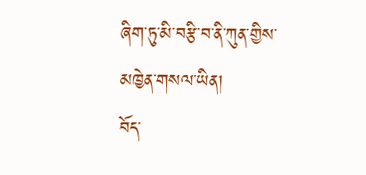ཞིག་ཏུ་མི་བརྩི་བ་ནི་ཀུན་གྱིས་མཁྱེན་གསལ་ཡིན།
བོད་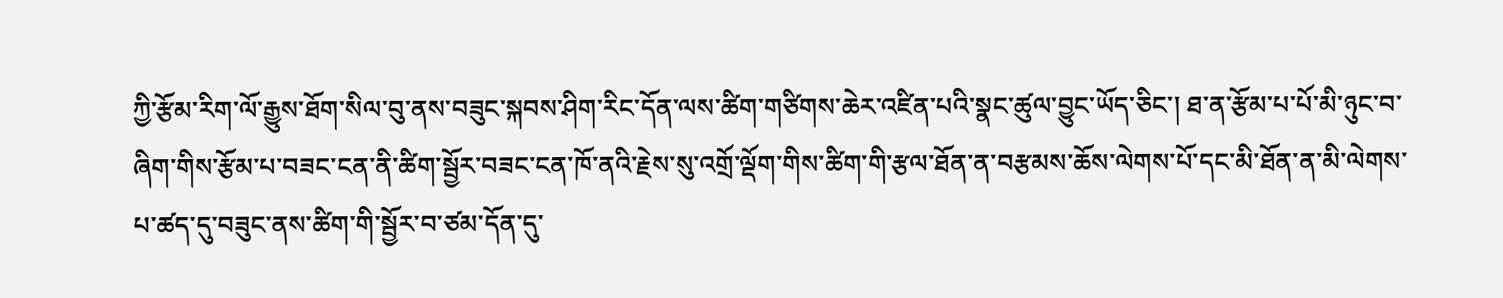ཀྱི་རྩོམ་རིག་ལོ་རྒྱུས་ཐོག་སིལ་བུ་ནས་བཟུང་སྐབས་ཤིག་རིང་དོན་ལས་ཚིག་གཙིགས་ཆེར་འཛིན་པའི་སྣང་ཚུལ་བྱུང་ཡོད་ཅིང་། ཐ་ན་རྩོམ་པ་པོ་མི་ཉུང་བ་ཞིག་གིས་རྩོམ་པ་བཟང་ངན་ནི་ཚིག་སྦྱོར་བཟང་ངན་ཁོ་ནའི་རྗེས་སུ་འགྲོ་ལྡོག་གིས་ཚིག་གི་རྩལ་ཐོན་ན་བརྩམས་ཆོས་ལེགས་པོ་དང་མི་ཐོན་ན་མི་ལེགས་པ་ཚད་དུ་བཟུང་ནས་ཚིག་གི་སྦྱོར་བ་ཙམ་དོན་དུ་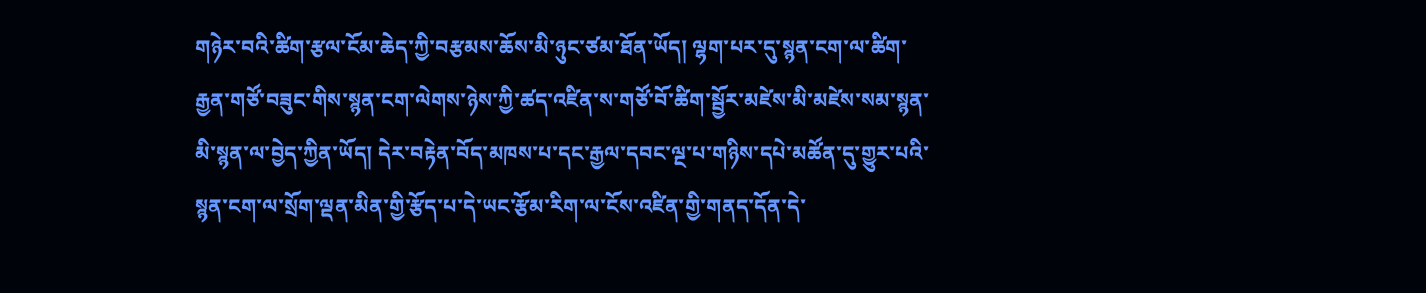གཉེར་བའི་ཚིག་རྩལ་ངོམ་ཆེད་ཀྱི་བརྩམས་ཆོས་མི་ཉུང་ཙམ་ཐོན་ཡོད། ལྷག་པར་དུ་སྙན་ངག་ལ་ཚིག་རྒྱན་གཙོ་བཟུང་གིས་སྙན་ངག་ལེགས་ཉེས་ཀྱི་ཚད་འཛིན་ས་གཙོ་བོ་ཚིག་སྦྱོར་མཛེས་མི་མཛེས་སམ་སྙན་མི་སྙན་ལ་བྱེད་ཀྱིན་ཡོད། དེར་བརྟེན་བོད་མཁས་པ་དང་རྒྱལ་དབང་ལྔ་པ་གཉིས་དཔེ་མཚོན་དུ་གྱུར་པའི་སྙན་ངག་ལ་སྲོག་ལྡན་མིན་གྱི་རྩོད་པ་དེ་ཡང་རྩོམ་རིག་ལ་ངོས་འཛིན་གྱི་གནད་དོན་དེ་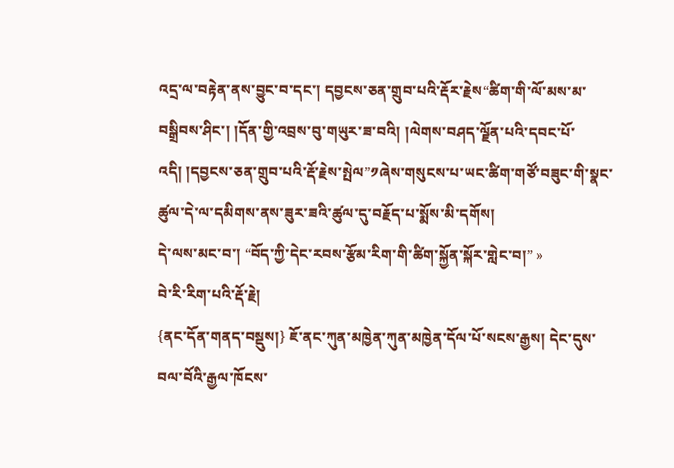འདྲ་ལ་བརྟེན་ནས་བྱུང་བ་དང་། དབྱངས་ཅན་གྲུབ་པའི་རྡོར་རྗེས“ཚིག་གི་ལོ་མས་མ་བསྒྲིབས་ཤིང་། །དོན་གྱི་འབྲས་བུ་གཡུར་ཟ་བའི། །ལེགས་བཤད་ལྗོན་པའི་དབང་པོ་འདི། །དབྱངས་ཅན་གྲུབ་པའི་རྡོ་རྗེས་སྤེལ”༡ཞེས་གསུངས་པ་ཡང་ཚིག་གཙོ་བཟུང་གི་སྣང་ཚུལ་དེ་ལ་དམིགས་ནས་ཟུར་ཟའི་ཚུལ་དུ་བརྗོད་པ་སྨོས་མི་དགོས།
དེ་ལས་མང་བ་། “བོད་ཀྱི་དེང་རབས་རྩོམ་རིག་གི་ཚིག་སྐྱོན་སྐོར་གླེང་བ།” »
བེ་རི་རིག་པའི་རྡོ་རྗེ།
{ནང་དོན་གནད་བསྡུས།} ཇོ་ནང་ཀུན་མཁྱེན་ཀུན་མཁྱེན་དོལ་པོ་སངས་རྒྱས། དེང་དུས་བལ་བོའི་རྒྱལ་ཁོངས་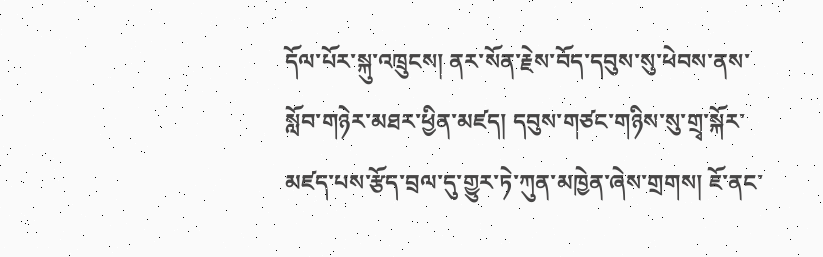དོལ་པོར་སྐུ་འཁྲུངས། ནར་སོན་རྗེས་བོད་དབུས་སུ་ཕེབས་ནས་སློབ་གཉེར་མཐར་ཕྱིན་མཛད། དབུས་གཙང་གཉིས་སུ་གྲྭ་སྐོར་མཛད་པས་རྩོད་བྲལ་དུ་གྱུར་ཏེ་ཀུན་མཁྱེན་ཞེས་གྲགས། ཇོ་ནང་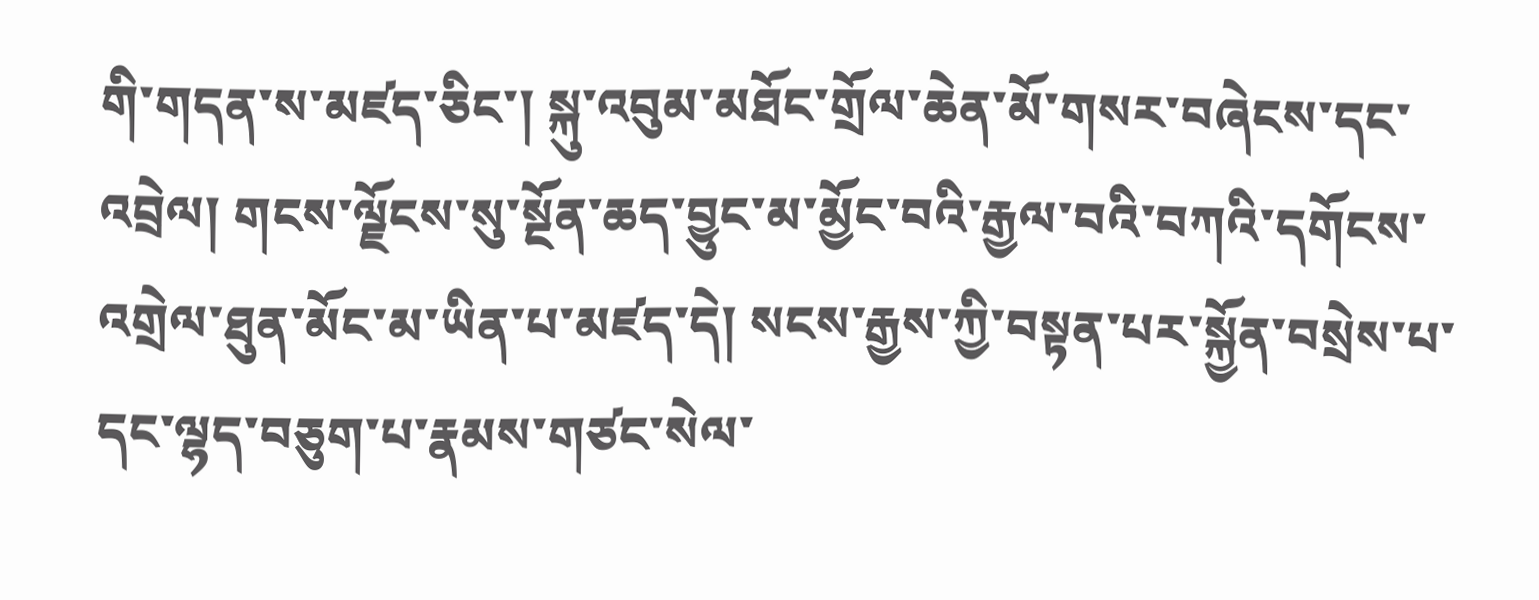གི་གདན་ས་མཛད་ཅིང་། སྐུ་འབུམ་མཐོང་གྲོལ་ཆེན་མོ་གསར་བཞེངས་དང་འབྲེལ། གངས་ལྗོངས་སུ་སྔོན་ཆད་བྱུང་མ་མྱོང་བའི་རྒྱལ་བའི་བཀའི་དགོངས་འགྲེལ་ཐུན་མོང་མ་ཡིན་པ་མཛད་དེ། སངས་རྒྱས་ཀྱི་བསྟན་པར་སྐྱོན་བསྲེས་པ་དང་ལྷད་བཅུག་པ་རྣམས་གཙང་སེལ་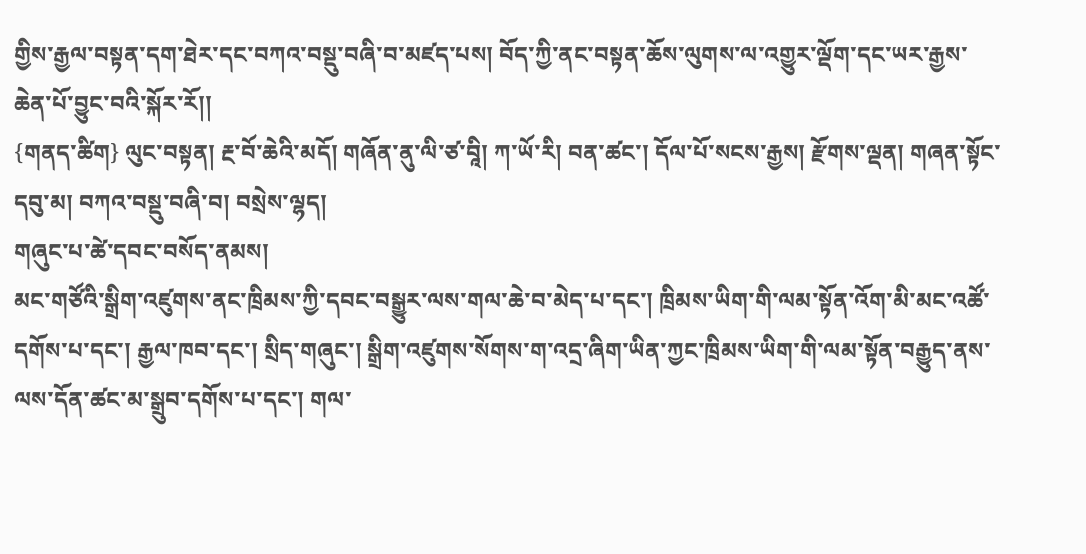གྱིས་རྒྱལ་བསྟན་དག་ཐེར་དང་བཀའ་བསྡུ་བཞི་བ་མཛད་པས། བོད་ཀྱི་ནང་བསྟན་ཆོས་ལུགས་ལ་འགྱུར་ལྡོག་དང་ཡར་རྒྱས་ཆེན་པོ་བྱུང་བའི་སྐོར་རོ།།
{གནད་ཚིག} ལུང་བསྟན། རྔ་བོ་ཆེའི་མདོ། གཞོན་ནུ་ལི་ཙ་བཱི། ཀ་ཡོ་རི། བན་ཚང་། དོལ་པོ་སངས་རྒྱས། རྫོགས་ལྡན། གཞན་སྟོང་དབུ་མ། བཀའ་བསྡུ་བཞི་བ། བསྲེས་ལྷད།
གཞུང་པ་ཚེ་དབང་བསོད་ནམས།
མང་གཙོའི་སྒྲིག་འཛུགས་ནང་ཁྲིམས་ཀྱི་དབང་བསྒྱུར་ལས་གལ་ཆེ་བ་མེད་པ་དང་། ཁྲིམས་ཡིག་གི་ལམ་སྟོན་འོག་མི་མང་འཚོ་དགོས་པ་དང་། རྒྱལ་ཁབ་དང་། སྲིད་གཞུང་། སྒྲིག་འཛུགས་སོགས་ག་འདྲ་ཞིག་ཡིན་ཀྱང་ཁྲིམས་ཡིག་གི་ལམ་སྟོན་བརྒྱུད་ནས་ལས་དོན་ཚང་མ་སྒྲུབ་དགོས་པ་དང་། གལ་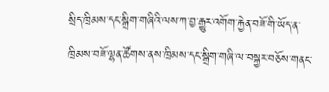སྲིད་ཁྲིམས་དང་སྒྲིག་གཞིའི་ལས་ཀ་བྱ་རྒྱུར་འགོག་རྐྱེན་བཟོ་གི་ཡོད་ན་ཁྲིམས་བཟོ་ལྷན་ཚོགས་ནས་ཁྲིམས་དང་སྒྲིག་གཞི་ལ་བསྐྱར་བཅོས་གནང་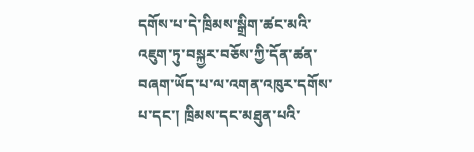དགོས་པ་དེ་ཁྲིམས་སྒྲིག་ཚང་མའི་འཇུག་ཏུ་བསྐྱར་བཅོས་ཀྱི་དོན་ཚན་བཞག་ཡོད་པ་ལ་འགན་འཁུར་དགོས་པ་དང་། ཁྲིམས་དང་མཐུན་པའི་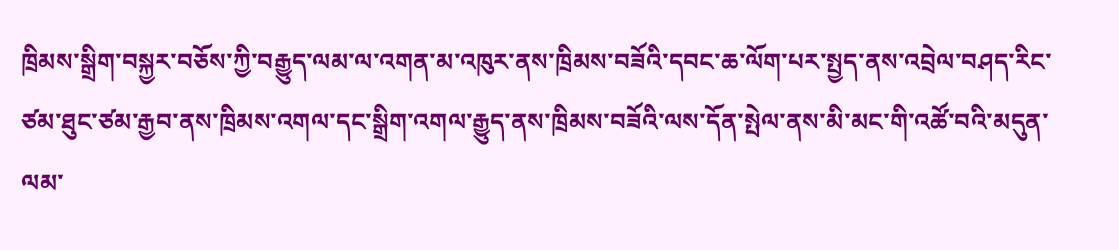ཁྲིམས་སྒྲིག་བསྐྱར་བཅོས་ཀྱི་བརྒྱུད་ལམ་ལ་འགན་མ་འཁུར་ནས་ཁྲིམས་བཟོའི་དབང་ཆ་ལོག་པར་སྤྱད་ནས་འབྲེལ་བཤད་རིང་ཙམ་ཐུང་ཙམ་རྒྱབ་ནས་ཁྲིམས་འགལ་དང་སྒྲིག་འགལ་རྒྱུད་ནས་ཁྲིམས་བཟོའི་ལས་དོན་སྤེལ་ནས་མི་མང་གི་འཚོ་བའི་མདུན་ལམ་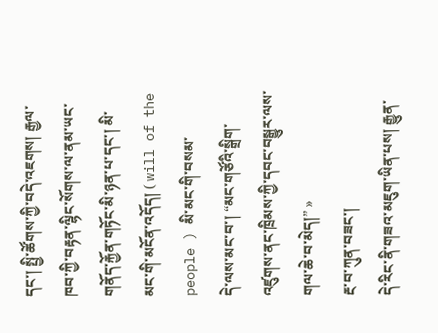དང་། སྤྱི་ཚོགས་ཀྱི་བདེ་འཇགས། རྒྱལ་ཁབ་ཀྱི་བརྟན་ལྷིང་སོགས་ལ་ནམ་ཡང་གནོད་རྐྱོན་གཏོང་མི་ཉན་པ་དང་། མི་མང་གི་མངོན་འདོད། ( will of the people ) མི་མང་གི་བསམ་
དེ་ལས་མང་བ་། “མང་གཙོའི་སྒྲིག་འཛུགས་ནང་ཁྲིམས་ཀྱི་དབང་བསྒྱུར་ལས་གལ་ཆེ་བ་མེད།” »
རྔ་བ་ཀུན་བཟང་།
དེ་རིང་ནི་གཟའ་མཇུག་ཡིན་པས། རྒྱུན་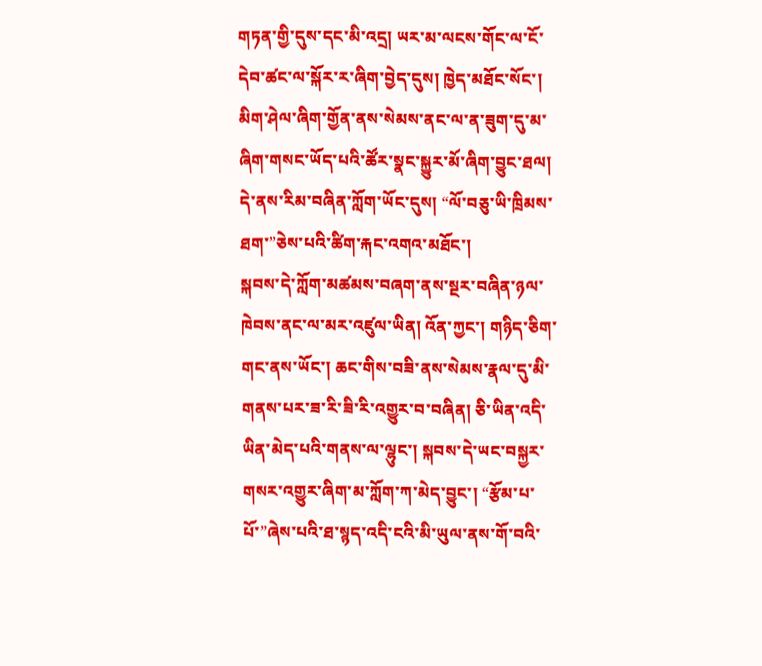གཏན་གྱི་དུས་དང་མི་འདྲ། ཡར་མ་ལངས་གོང་ལ་ངོ་དེབ་ཚང་ལ་སྐོར་ར་ཞིག་བྱེད་དུས། ཁྱེད་མཐོང་སོང་། མིག་ཤེལ་ཞིག་གྱོན་ནས་སེམས་ནང་ལ་ན་ཟུག་དུ་མ་ཞིག་གསང་ཡོད་པའི་ཚོར་སྣང་སྐྱུར་མོ་ཞིག་བྱུང་ཐལ། དེ་ནས་རིམ་བཞིན་ཀློག་ཡོང་དུས། “ལོ་བཅུ་ཡི་ཁྲིམས་ཐག་”ཅེས་པའི་ཚིག་རྐང་འགའ་མཐོང་།
སྐབས་དེ་ཀློག་མཚམས་བཞག་ནས་སྔར་བཞིན་ཉལ་ཁེབས་ནང་ལ་མར་འཛུལ་ཡིན། འོན་ཀྱང་། གཉིད་ཅིག་གང་ནས་ཡོང་། ཆང་གིས་བཟི་ནས་སེམས་རྣལ་དུ་མི་གནས་པར་ཟ་རི་ཟི་རི་འགྱུར་བ་བཞིན། ཅི་ཡིན་འདི་ཡིན་མེད་པའི་གནས་ལ་ལྷུང་། སྐབས་དེ་ཡང་བསྐྱར་གསར་འགྱུར་ཞིག་མ་ཀློག་ཀ་མེད་བྱུང་། “རྩོམ་པ་པོ་”ཞེས་པའི་ཐ་སྙད་འདི་ངའི་མི་ཡུལ་ནས་གོ་བའི་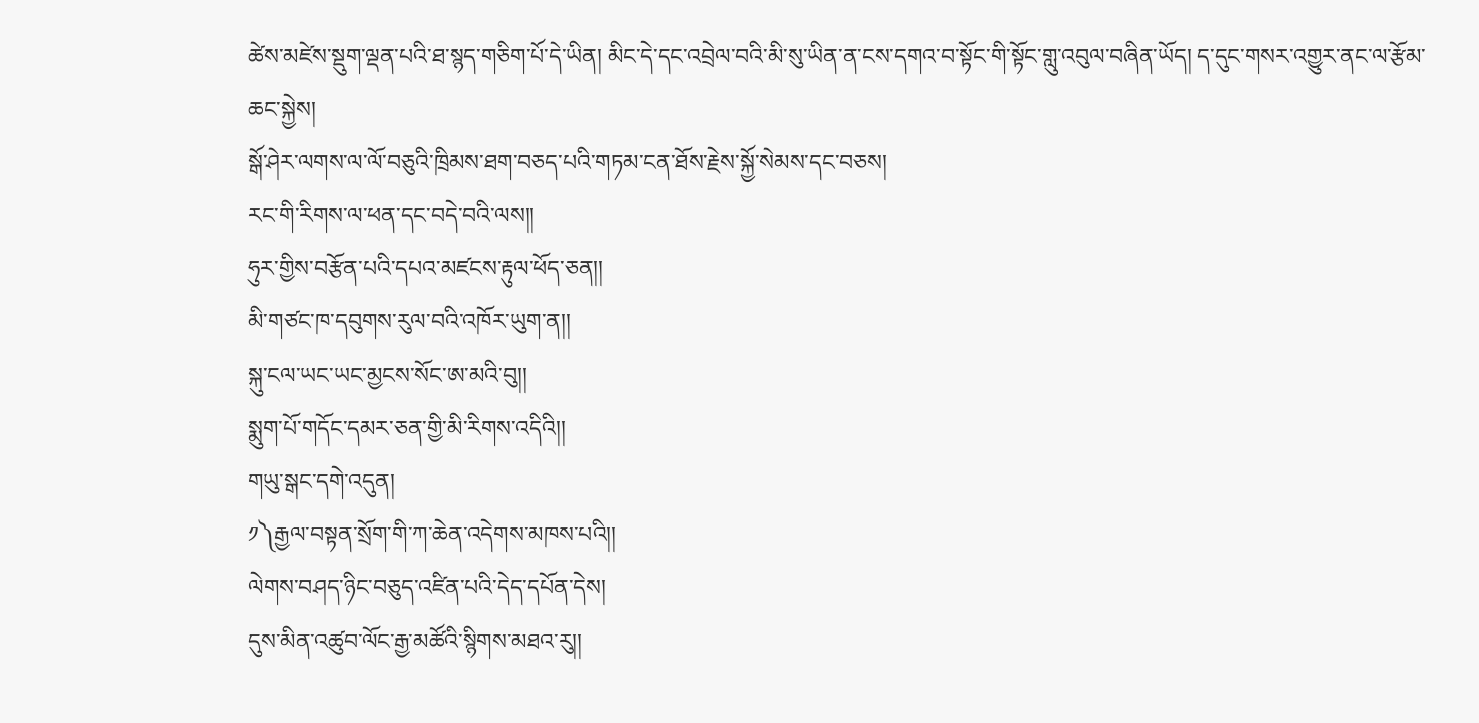ཚེས་མཛེས་སྡུག་ལྡན་པའི་ཐ་སྙད་གཅིག་པོ་དེ་ཡིན། མིང་དེ་དང་འབྲེལ་བའི་མི་སུ་ཡིན་ན་ངས་དགའ་བ་སྟོང་གི་སྟོང་གླུ་འབུལ་བཞིན་ཡོད། ད་དུང་གསར་འགྱུར་ནང་ལ་རྩོམ་
ཆང་སྐྱེས།
སྒོ་ཤེར་ལགས་ལ་ལོ་བཅུའི་ཁྲིམས་ཐག་བཅད་པའི་གཏམ་ངན་ཐོས་རྗེས་སྐྱོ་སེམས་དང་བཅས།
རང་གི་རིགས་ལ་ཕན་དང་བདེ་བའི་ལས།།
ཧུར་གྱིས་བརྩོན་པའི་དཔའ་མཛངས་རྟུལ་ཕོད་ཅན།།
མི་གཙང་ཁ་དབུགས་རུལ་བའི་འཁོར་ཡུག་ན།།
སྐུ་ངལ་ཡང་ཡང་མྱངས་སོང་ཨ་མའི་བུ།།
སྨུག་པོ་གདོང་དམར་ཅན་གྱི་མི་རིགས་འདིའི།།
གཡུ་སྒང་དགེ་འདུན།
༡༽རྒྱལ་བསྟན་སྲོག་གི་ཀ་ཆེན་འདེགས་མཁས་པའི།།
ལེགས་བཤད་ཉིང་བཅུད་འཛིན་པའི་དེད་དཔོན་དེས།
དུས་མིན་འཚུབ་ལོང་རྒྱ་མཚོའི་སྙིགས་མཐའ་རུ།།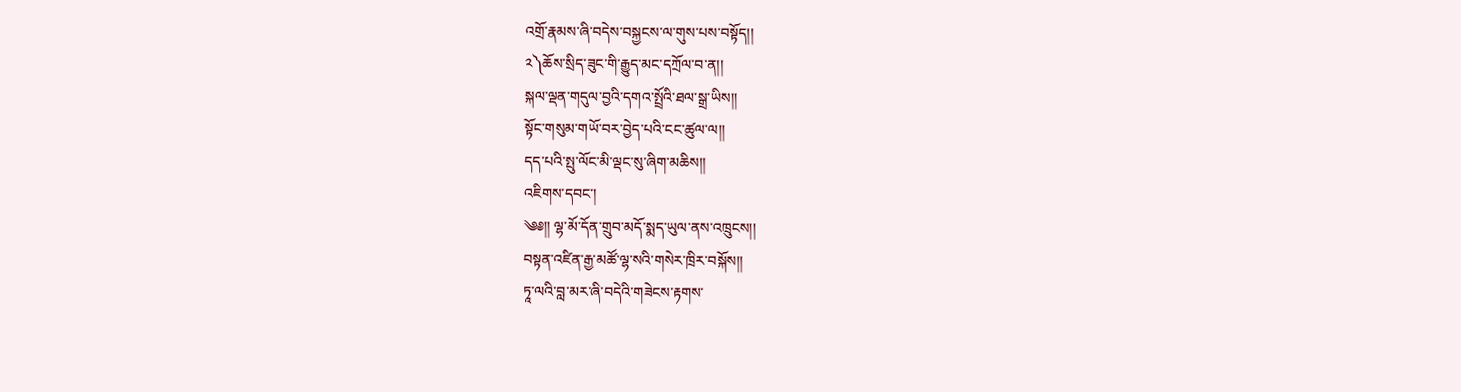འགྲོ་རྣམས་ཞི་བདེས་བསྐྱངས་ལ་གུས་པས་བསྟོད།།
༢༽ཆོས་སྲིད་ཟུང་གི་རྒྱུད་མང་དཀྲོལ་བ་ན།།
སྐལ་ལྡན་གདུལ་བྱའི་དགའ་སྤྲོའི་ཐལ་སྒྲ་ཡིས།།
སྟོང་གསུམ་གཡོ་བར་བྱེད་པའི་ངང་ཚུལ་ལ།།
དད་པའི་སྤུ་ལོང་མི་ལྡང་སུ་ཞིག་མཆིས།།
འཇིགས་དབང་།
༄༅།། ལྷ་མོ་དོན་གྲུབ་མདོ་སྨད་ཡུལ་ནས་འཁྲུངས།།
བསྟན་འཛིན་རྒྱ་མཚོ་ལྷ་སའི་གསེར་ཁྲིར་བསྐོས།།
ཏཱ་ལའི་བླ་མར་ཞི་བདེའི་གཟེངས་རྟགས་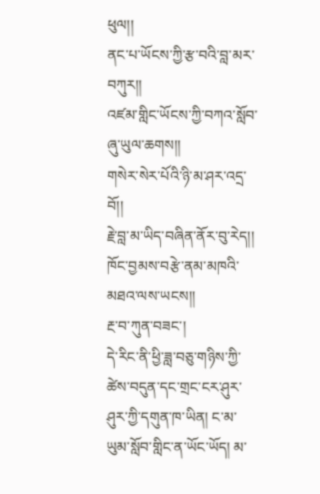ཕུལ།།
ནང་པ་ཡོངས་ཀྱི་རྩ་བའི་བླ་མར་བཀུར།།
འཛམ་གླིང་ཡོངས་ཀྱི་བཀའ་སློབ་ཞུ་ཡུལ་ཆགས།།
གསེར་སེར་པོའི་ཉི་མ་ཤར་འདྲ་བོ།།
རྗེ་བླ་མ་ཡིད་བཞིན་ནོར་བུ་རེད།།
ཁོང་བྱམས་བརྩེ་ནམ་མཁའི་མཐའ་ལས་ཡངས།།
རྔ་བ་ཀུན་བཟང་།
དེ་རིང་ནི་ཕྱི་ཟླ་བཅུ་གཉིས་ཀྱི་ཚེས་བདུན་དང་གྲང་ངར་ཤུར་ཤུར་ཀྱི་དགུན་ཁ་ཡིན། ང་མ་ཡུམ་སློབ་གླིང་ན་ཡོང་ཡོད། མ་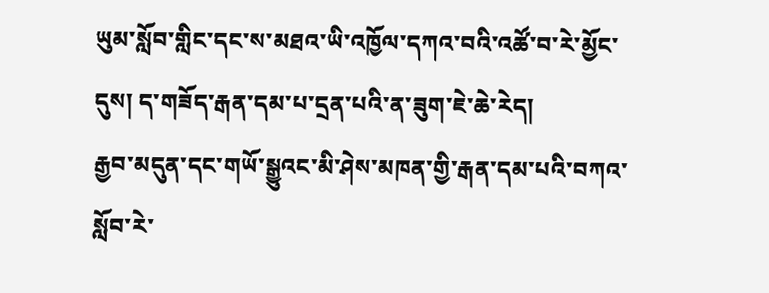ཡུམ་སློབ་གླིང་དང་ས་མཐའ་ཡི་འཁྱོལ་དཀའ་བའི་འཚོ་བ་རེ་མྱོང་དུས། ད་གཟོད་རྒན་དམ་པ་དྲན་པའི་ན་ཟུག་ཇེ་ཆེ་རེད།
རྒྱབ་མདུན་དང་གཡོ་སྒྱུའང་མི་ཤེས་མཁན་གྱི་རྒན་དམ་པའི་བཀའ་སློབ་རེ་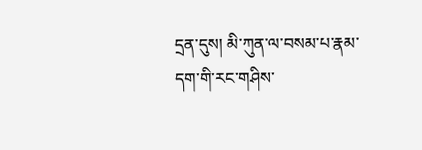དྲན་དུས། མི་ཀུན་ལ་བསམ་པ་རྣམ་དག་གི་རང་གཤིས་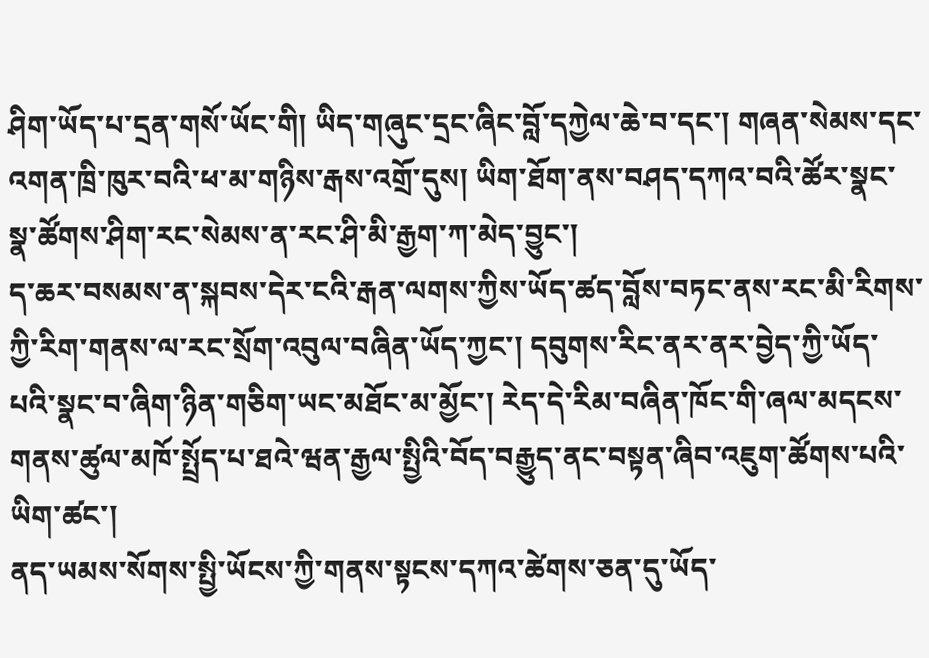ཤིག་ཡོད་པ་དྲན་གསོ་ཡོང་གི། ཡིད་གཞུང་དྲང་ཞིང་བློ་དཀྱེལ་ཆེ་བ་དང་། གཞན་སེམས་དང་འགན་ཁྲི་ཁུར་བའི་ཕ་མ་གཉིས་རྒས་འགྲོ་དུས། ཡིག་ཐོག་ནས་བཤད་དཀའ་བའི་ཚོར་སྣང་སྣ་ཚོགས་ཤིག་རང་སེམས་ན་རང་ཤི་མི་རྒྱག་ཀ་མེད་བྱུང་།
ད་ཆར་བསམས་ན་སྐབས་དེར་ངའི་རྒན་ལགས་ཀྱིས་ཡོད་ཚད་བློས་བཏང་ནས་རང་མི་རིགས་ཀྱི་རིག་གནས་ལ་རང་སྲོག་འབུལ་བཞིན་ཡོད་ཀྱང་། དབུགས་རིང་ནར་ནར་བྱེད་ཀྱི་ཡོད་པའི་སྣང་བ་ཞིག་ཉིན་གཅིག་ཡང་མཐོང་མ་མྱོང་། རེད་དེ་རིམ་བཞིན་ཁོང་གི་ཞལ་མདངས་
གནས་ཚུལ་མཁོ་སྤྲོད་པ་ཐའེ་ཝན་རྒྱལ་སྤྱིའི་བོད་བརྒྱུད་ནང་བསྟན་ཞིབ་འཇུག་ཚོགས་པའི་ཡིག་ཚང་།
ནད་ཡམས་སོགས་སྤྱི་ཡོངས་ཀྱི་གནས་སྟངས་དཀའ་ཚེགས་ཅན་དུ་ཡོད་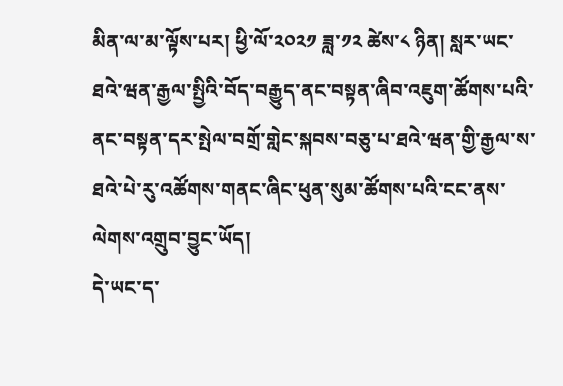མིན་ལ་མ་ལྟོས་པར། ཕྱི་ལོ་༢༠༢༡ ཟླ་༡༢ ཚེས་༨ ཉིན། སླར་ཡང་ཐའེ་ཝན་རྒྱལ་སྤྱིའི་བོད་བརྒྱུད་ནང་བསྟན་ཞིབ་འཇུག་ཚོགས་པའི་ནང་བསྟན་དར་སྤེལ་བགྲོ་གླེང་སྐབས་བཅུ་པ་ཐའེ་ཝན་གྱི་རྒྱལ་ས་ཐའེ་པེ་རུ་འཚོགས་གནང་ཞིང་ཕུན་སུམ་ཚོགས་པའི་ངང་ནས་ལེགས་འགྲུབ་བྱུང་ཡོད།
དེ་ཡང་ད་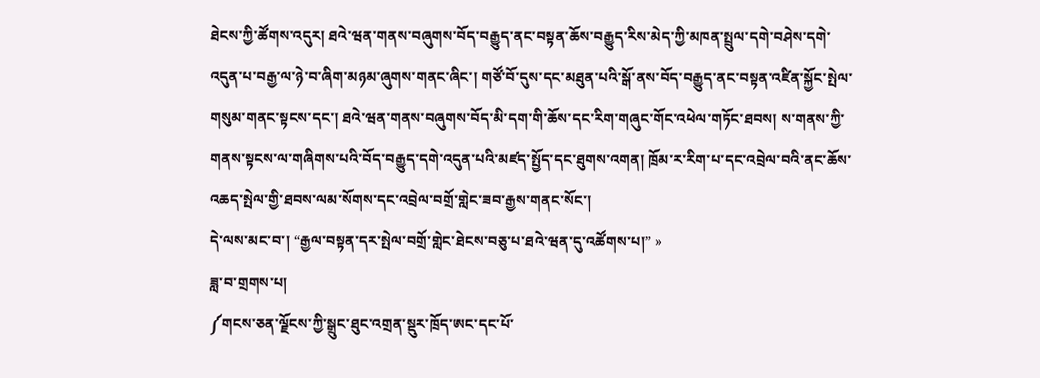ཐེངས་ཀྱི་ཚོགས་འདུར། ཐའེ་ཝན་གནས་བཞུགས་བོད་བརྒྱུད་ནང་བསྟན་ཆོས་བརྒྱུད་རིས་མེད་ཀྱི་མཁན་སྤྲུལ་དགེ་བཤེས་དགེ་འདུན་པ་བརྒྱ་ལ་ཉེ་བ་ཞིག་མཉམ་ཞུགས་གནང་ཞིང་། གཙོ་བོ་དུས་དང་མཐུན་པའི་སྒོ་ནས་བོད་བརྒྱུད་ནང་བསྟན་འཛིན་སྐྱོང་སྤེལ་གསུམ་གནང་སྟངས་དང་། ཐའེ་ཝན་གནས་བཞུགས་བོད་མི་དག་གི་ཆོས་དང་རིག་གཞུང་གོང་འཕེལ་གཏོང་ཐབས། ས་གནས་ཀྱི་གནས་སྟངས་ལ་གཞིགས་པའི་བོད་བརྒྱུད་དགེ་འདུན་པའི་མཛད་སྤྱོད་དང་ཐུགས་འགན། ཁྲོམ་ར་རིག་པ་དང་འབྲེལ་བའི་ནང་ཆོས་འཆད་སྤེལ་གྱི་ཐབས་ལམ་སོགས་དང་འབྲེལ་བགྲོ་གླེང་ཟབ་རྒྱས་གནང་སོང་།
དེ་ལས་མང་བ་། “རྒྱལ་བསྟན་དར་སྤེལ་བགྲོ་གླེང་ཐེངས་བཅུ་པ་ཐའེ་ཝན་དུ་འཚོགས་པ།” »
ཟླ་བ་གྲགས་པ།
༼གངས་ཅན་ལྗོངས་ཀྱི་སྒྲུང་ཐུང་འགྲན་སྡུར་ཁྲོད་ཨང་དང་པོ་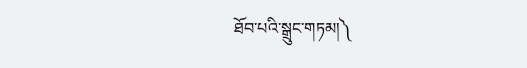ཐོབ་པའི་སྒྲུང་གཏམ།༽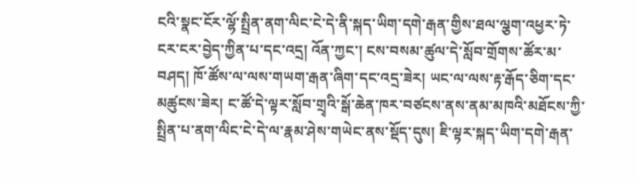ངའི་སྣང་ངོར་ལྷོ་སྤྲིན་ནག་ལིང་ངེ་དེ་ནི་སྐད་ཡིག་དགེ་རྒན་གྱིས་ཐལ་ལྕག་འཕྱར་ཏེ་ངར་ངར་བྱེད་ཀྱིན་པ་དང་འདྲ། འོན་ཀྱང་། ངས་བསམ་ཚུལ་དེ་སློབ་གྲོགས་ཚོར་མ་བཤད། ཁོ་ཚོས་ལ་ལས་གཡག་རྒན་ཞིག་དང་འདྲ་ཟེར། ཡང་ལ་ལས་རྟ་རྒོད་ཅིག་དང་མཚུངས་ཟེར། ང་ཚོ་དེ་ལྟར་སློབ་གྲྭའི་སྒོ་ཆེན་ཁར་བཙངས་ནས་ནམ་མཁའི་མཐོངས་ཀྱི་སྤྲིན་པ་ནག་ལིང་ངེ་དེ་ལ་རྣམ་ཤེས་གཡེང་ནས་སྡོད་དུས། ཇི་ལྟར་སྐད་ཡིག་དགེ་རྒན་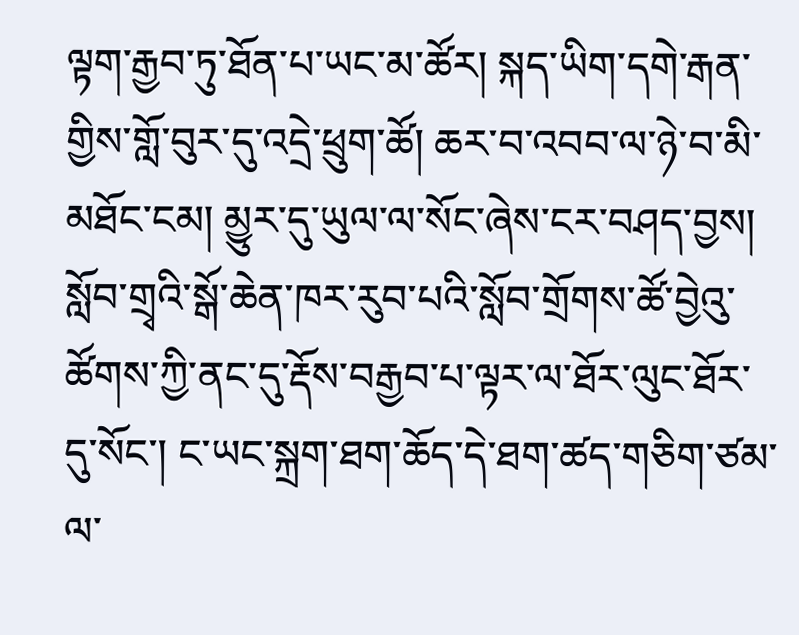ལྟག་རྒྱབ་ཏུ་ཐོན་པ་ཡང་མ་ཚོར། སྐད་ཡིག་དགེ་རྒན་གྱིས་གློ་བུར་དུ་འདྲེ་ཕྲུག་ཚོ། ཆར་བ་འབབ་ལ་ཉེ་བ་མི་མཐོང་ངམ། མྱུར་དུ་ཡུལ་ལ་སོང་ཞེས་ངར་བཤད་བྱས། སློབ་གྲྭའི་སྒོ་ཆེན་ཁར་རུབ་པའི་སློབ་གྲོགས་ཚོ་བྱེའུ་ཚོགས་ཀྱི་ནང་དུ་རྡོས་བརྒྱབ་པ་ལྟར་ལ་ཐོར་ལུང་ཐོར་དུ་སོང་། ང་ཡང་སྐྲག་ཐག་ཆོད་དེ་ཐག་ཚད་གཅིག་ཙམ་ལ་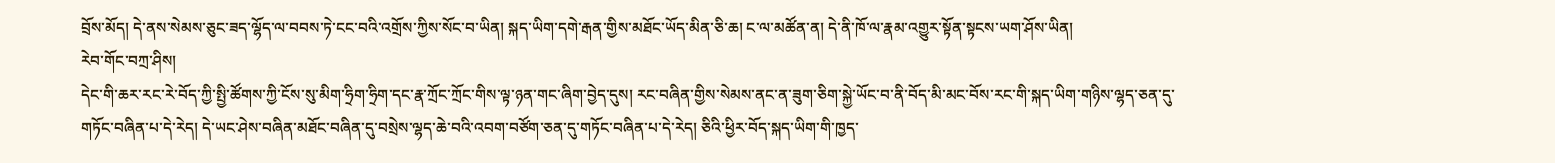བྲོས་མོད། དེ་ནས་སེམས་ཅུང་ཟད་ལྷོད་ལ་བབས་ཏེ་ངང་བའི་འགྲོས་ཀྱིས་སོང་བ་ཡིན། སྐད་ཡིག་དགེ་རྒན་གྱིས་མཐོང་ཡོད་མིན་ཅི་ཆ། ང་ལ་མཚོན་ན། དེ་ནི་ཁོ་ལ་རྣམ་འགྱུར་སྟོན་སྟངས་ཡག་ཤོས་ཡིན།
རེབ་གོང་བཀྲ་ཤིས།
དེང་གི་ཆར་རང་རེ་བོད་ཀྱི་སྤྱི་ཚོགས་ཀྱི་ངོས་སུ་མིག་ཧྲིག་ཧྲིག་དང་རྣ་ཀྲོང་ཀྲོང་གིས་ལྟ་ཉན་གང་ཞིག་བྱེད་དུས། རང་བཞིན་གྱིས་སེམས་ནང་ན་ཟུག་ཅིག་སྐྱེ་ཡོང་བ་ནི་བོད་མི་མང་བོས་རང་གི་སྐད་ཡིག་གཉིས་ལྷད་ཅན་དུ་གཏོང་བཞིན་པ་དེ་རེད། དེ་ཡང་ཤེས་བཞིན་མཐོང་བཞིན་དུ་བསྲེས་ལྷད་ཆེ་བའི་འབག་བཙོག་ཅན་དུ་གཏོང་བཞིན་པ་དེ་རེད། ཅིའི་ཕྱིར་བོད་སྐད་ཡིག་གི་ཁྱད་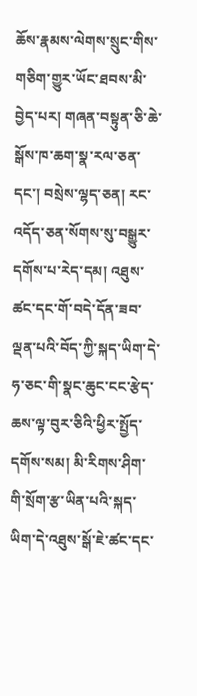ཆོས་རྣམས་ལེགས་སྲུང་གིས་གཅིག་གྱུར་ཡོང་ཐབས་མི་བྱེད་པར། གཞན་བསྟུན་ཅི་ཆེ་སྒོས་ཁ་ཆག་སྣ་རལ་ཅན་དང་། བསྲེས་ལྷད་ཅན། རང་འདོད་ཅན་སོགས་སུ་བསྒྱུར་དགོས་པ་རེད་དམ། འཐུས་ཚང་དང་གོ་བདེ་དོན་ཟབ་ལྡན་པའི་བོད་ཀྱི་སྐད་ཡིག་དེ་ཧ་ཅང་གི་སྣང་ཆུང་ངང་རྩེད་ཆས་ལྟ་བུར་ཅིའི་ཕྱིར་སྤྱོད་དགོས་སམ། མི་རིགས་ཤིག་གི་སྲོག་རྩ་ཡིན་པའི་སྐད་ཡིག་དེ་འཐུས་སྒོ་ཇེ་ཚང་དང་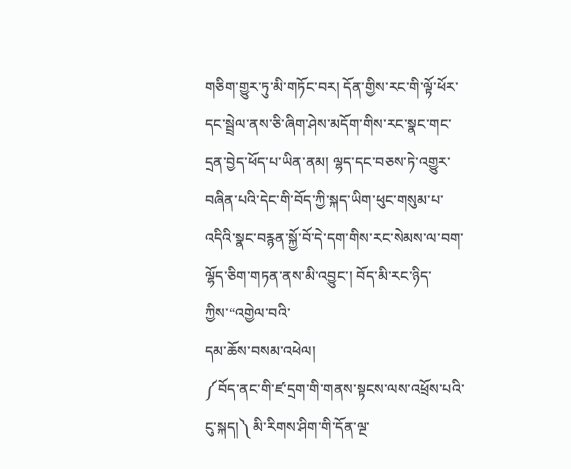གཅིག་གྱུར་ཏུ་མི་གཏོང་བར། དོན་གྱིས་རང་གི་ལྟོ་ཕོར་དང་སྦྲེལ་ནས་ཅི་ཞིག་ཤེས་མདོག་གིས་རང་སྣང་གང་དྲན་བྱེད་ཕོད་པ་ཡིན་ནམ། ལྷད་དང་བཅས་ཏེ་འགྱུར་བཞིན་པའི་དེང་གི་བོད་ཀྱི་སྐད་ཡིག་ཕུང་གསུམ་པ་འདིའི་སྣང་བརྙན་སྐྱོ་བོ་དེ་དག་གིས་རང་སེམས་ལ་བག་ལྷོད་ཅིག་གཏན་ནས་མི་འབྱུང་། བོད་མི་རང་ཉིད་ཀྱིས་“འགྱེལ་བའི་
དམ་ཆོས་བསམ་འཕེལ།
༼བོད་ནང་གི་ཛ་དྲག་གི་གནས་སྟངས་ལས་འཕྲོས་པའི་ངུ་སྐད།༽ མི་རིགས་ཤིག་གི་དོན་ལྔ་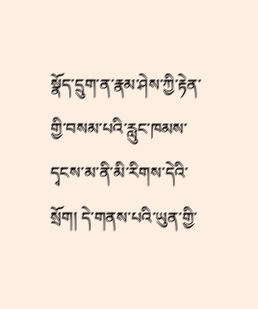སྣོད་དྲུག་ན་རྣམ་ཤེས་ཀྱི་རྟེན་གྱི་བསམ་པའི་རླུང་ཁམས་དྭངས་མ་ནི་མི་རིགས་དེའི་སྲོག། དེ་གནས་པའི་ཡུན་གྱི་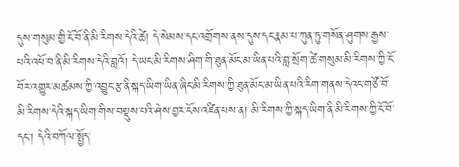དུས་གསུམ་གྱི་ངོ་བོ་ནི་མི་རིགས་དེའི་ཚེ། དེ་སེམས་དང་འགྲོགས་ནས་དུས་དང་རྣམ་པ་ཀུན་ཏུ་གསོན་ཤུགས་རྒྱས་པའི་འཕོ་བ་ནི་མི་རིགས་དེའི་བླའོ། དེ་ཡང་མི་རིགས་ཤིག་གི་ཐུན་མོང་མ་ཡིན་པའི་བླ་སྲོག་ཚེ་གསུམ་མི་རིགས་ཀྱི་ངོ་བོར་འགྱུར་མཚམས་ཀྱི་འབྱུང་རྩ་ནི་སྐད་ཡིག་ཡིན་ཞིང་མི་རིགས་ཀྱི་ཐུན་མོང་མ་ཡིན་པའི་རིག་གནས་དེའང་གཙོ་བོ་མི་རིགས་དེའི་སྐད་ཡིག་གིས་བསྡུས་པའི་ཤེས་བྱར་ངོས་འཛིན་པས་ན། མི་རིགས་ཀྱི་སྐད་ཡིག་ནི་མི་རིགས་ཀྱི་ངོ་བོ་དང་། དེའི་བཀོལ་སྤྱོད་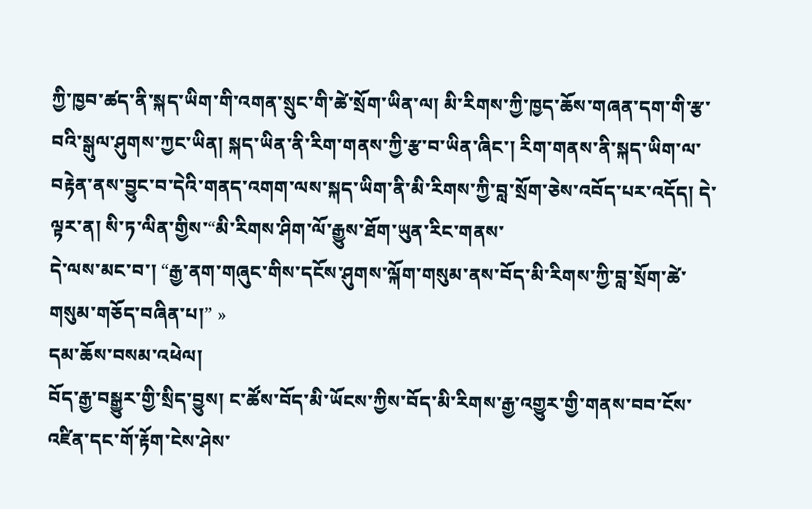ཀྱི་ཁྱབ་ཚད་ནི་སྐད་ཡིག་གི་འགན་སྲུང་གི་ཚེ་སྲོག་ཡིན་ལ། མི་རིགས་ཀྱི་ཁྱད་ཆོས་གཞན་དག་གི་རྩ་བའི་སྒུལ་ཤུགས་ཀྱང་ཡིན། སྐད་ཡིན་ནི་རིག་གནས་ཀྱི་རྩ་བ་ཡིན་ཞིང་། རིག་གནས་ནི་སྐད་ཡིག་ལ་བརྟེན་ནས་བྱུང་བ་དེའི་གནད་འགག་ལས་སྐད་ཡིག་ནི་མི་རིགས་ཀྱི་བླ་སྲོག་ཅེས་འབོད་པར་འདོད། དེ་ལྟར་ན། སི་ཏ་ལིན་གྱིས་“མི་རིགས་ཤིག་ལོ་རྒྱུས་ཐོག་ཡུན་རིང་གནས་
དེ་ལས་མང་བ་། “རྒྱ་ནག་གཞུང་གིས་དངོས་ཤུགས་ལྐོག་གསུམ་ནས་བོད་མི་རིགས་ཀྱི་བླ་སྲོག་ཚེ་གསུམ་གཅོད་བཞིན་པ།” »
དམ་ཆོས་བསམ་འཕེལ།
བོད་རྒྱ་བསྒྱུར་གྱི་སྲིད་བྱུས། ང་ཚོས་བོད་མི་ཡོངས་ཀྱིས་བོད་མི་རིགས་རྒྱ་འགྱུར་གྱི་གནས་བབ་ངོས་འཛིན་དང་གོ་རྟོག་ངེས་ཤེས་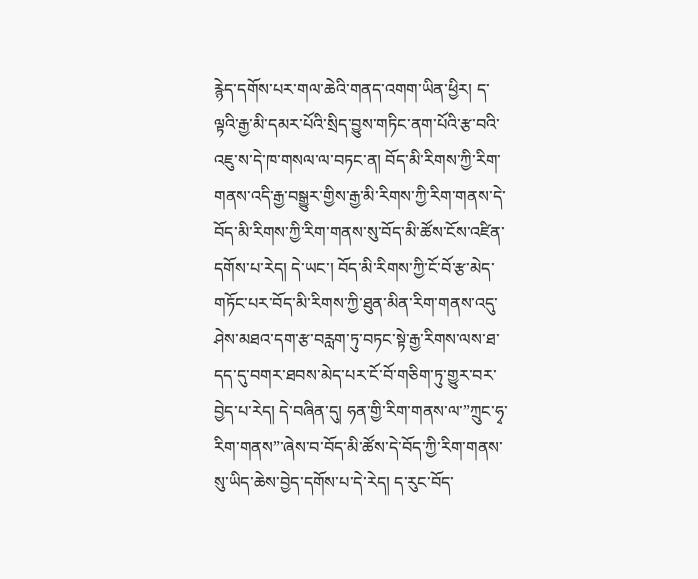རྙེད་དགོས་པར་གལ་ཆེའི་གནད་འགག་ཡིན་ཕྱིར། ད་ལྟའི་རྒྱ་མི་དམར་པོའི་སྲིད་བྱུས་གཏིང་ནག་པོའི་རྩ་བའི་འཇུ་ས་དེ་ཁ་གསལ་ལ་བཏང་ན། བོད་མི་རིགས་ཀྱི་རིག་གནས་འདི་རྒྱ་བསྒྱུར་གྱིས་རྒྱ་མི་རིགས་ཀྱི་རིག་གནས་དེ་བོད་མི་རིགས་ཀྱི་རིག་གནས་སུ་བོད་མི་ཚོས་ངོས་འཛིན་དགོས་པ་རེད། དེ་ཡང་། བོད་མི་རིགས་ཀྱི་ངོ་བོ་རྩ་མེད་གཏོང་པར་བོད་མི་རིགས་ཀྱི་ཐུན་མིན་རིག་གནས་འདུ་ཤེས་མཐའ་དག་རྩ་བརླག་ཏུ་བཏང་སྟེ་རྒྱ་རིགས་ལས་ཐ་དད་དུ་བགར་ཐབས་མེད་པར་ངོ་བོ་གཅིག་ཏུ་གྱུར་བར་བྱེད་པ་རེད། དེ་བཞིན་དུ། ཧན་གྱི་རིག་གནས་ལ་”ཀྲུང་ཧྭ་རིག་གནས”་ཞེས་བ་བོད་མི་ཚོས་དེ་བོད་ཀྱི་རིག་གནས་སུ་ཡིད་ཆེས་བྱེད་དགོས་པ་དེ་རེད། ད་རུང་བོད་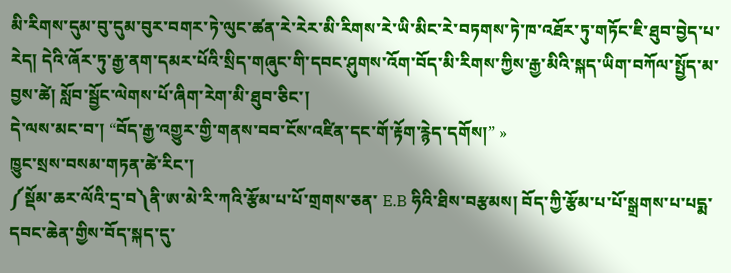མི་རིགས་དུམ་བུ་དུམ་བུར་བགར་ཏེ་ལུང་ཚན་རེ་རེར་མི་རིགས་རེ་ཡི་མིང་རེ་བཏགས་ཏེ་ཁ་འཐོར་ཏུ་གཏོང་ཇི་ཐུབ་བྱེད་པ་རེད། དེའི་ཞོར་ཏུ་རྒྱ་ནག་དམར་པོའི་སྲིད་གཞུང་གི་དབང་ཤུགས་འོག་བོད་མི་རིགས་ཀྱིས་རྒྱ་མིའི་སྐད་ཡིག་བཀོལ་སྤྱོད་མ་བྱས་ཚེ། སློབ་སྦྱོང་ལེགས་པོ་ཞིག་རེག་མི་ཐུབ་ཅིང་།
དེ་ལས་མང་བ་། “བོད་རྒྱ་འགྱུར་གྱི་གནས་བབ་ངོས་འཛིན་དང་གོ་རྟོག་རྙེད་དགོས།” »
ཁྱུང་སྲས་བསམ་གཏན་ཚེ་རིང་།
༼སྡོམ་ཆར་ལོའི་དྲ་བ༽ནི་ཨ་མེ་རི་ཀའི་རྩོམ་པ་པོ་གྲགས་ཅན་ E.B ཧིའི་ཐིས་བརྩམས། བོད་ཀྱི་རྩོམ་པ་པོ་སྒྲགས་པ་པདྨ་དབང་ཆེན་གྱིས་བོད་སྐད་དུ་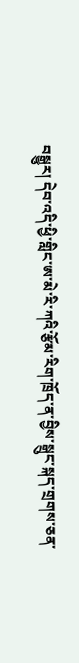བསྒྱུར། དེབ་འདི་ཕྱི་གླིང་ཨ་མེ་རི་ཀའི་རྩོམ་རིག་ཁྲོད་ན་བྱིས་སྒྲུང་སྐད་གྲགས་ཅན་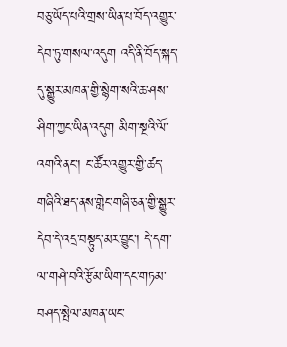བཅུ་ཡོད་པའི་གྲས་ཡིན་པ་བོད་འགྱུར་དེབ་ཏུ་གསལ་འདུག འདི་ནི་བོད་སྐད་དུ་སྒྱུར་མཁན་གྱི་སྙེག་སའི་ཆ་ཤས་ཤིག་ཀྱང་ཡིན་འདུག མིག་སྔའི་ལོ་འགའི་ནང་། ང་ཚོར་འགྱུར་གྱི་ཚད་གཞིའི་ཐད་ནས་གླེང་གཞི་ཅན་གྱི་སྒྱུར་དེབ་དེ་འདྲ་བསྟུད་མར་བྱུང་། དེ་དག་ལ་གཤེ་བའི་རྩོམ་ཡིག་དང་གཏམ་བཤད་སྤེལ་མཁན་ཡང་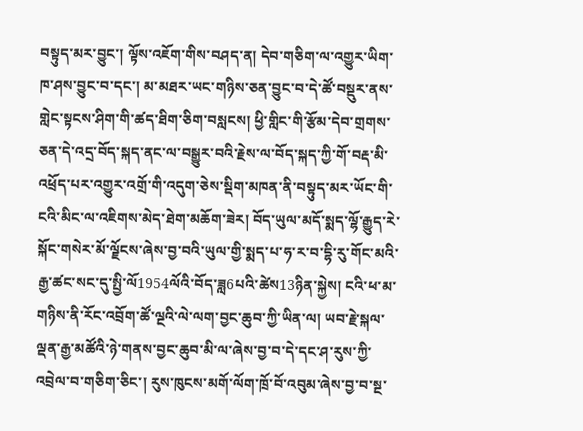བསྟུད་མར་བྱུང་། ལྟོས་འཇོག་གིས་བཤད་ན། དེབ་གཅིག་ལ་འགྱུར་ཡིག་ཁ་ཤས་བྱུང་བ་དང་། མ་མཐར་ཡང་གཉིས་ཅན་བྱུང་བ་དེ་ཚོ་བསྡུར་ནས་གླེང་སྟངས་ཤིག་གི་ཚད་ཐིག་ཅིག་བསླངས། ཕྱི་གླིང་གི་རྩོམ་དེབ་གྲགས་ཅན་དེ་འདྲ་བོད་སྐད་ནང་ལ་བསྒྱུར་བའི་རྗེས་ལ་བོད་སྐད་ཀྱི་གོ་བརྡ་མི་འཕྲོད་པར་འགྱུར་འགྲོ་གི་འདུག་ཅེས་སྡིག་མཁན་ནི་བསྟུད་མར་ཡོང་གི་
ངའི་མིང་ལ་འཇིགས་མེད་ཐེག་མཆོག་ཟེར། བོད་ཡུལ་མདོ་སྨད་ལྷོ་རྒྱུད་རེ་སྐོང་གསེར་མོ་ལྗོངས་ཞེས་བྱ་བའི་ཡུལ་གྱི་སྨད་པ་ཧ་ར་བ་དྷི་རུ་གོང་མའི་རྒྱ་ཚང་སང་དུ་སྤྱི་ལོ1954ལོའི་བོད་ཟླ6པའི་ཚེས13ཉིན་སྐྱེས། ངའི་ཕ་མ་གཉིས་ནི་རོང་འབྲོག་ཚོ་ལྔའི་ལེ་ལག་བྱང་ཆུབ་ཀྱི་ཡིན་ལ། ཡབ་རྗེ་སྐལ་ལྡན་རྒྱ་མཚོའི་ཉེ་གནས་བྱང་ཆུབ་མི་ལ་ཞེས་བྱ་བ་དེ་དང་ཤ་རུས་ཀྱི་འབྲེལ་བ་གཅིག་ཅིང་། རུས་ཁུངས་མགོ་ལོག་ཁྲོ་བོ་འབུམ་ཞེས་བྱ་བ་སྔ་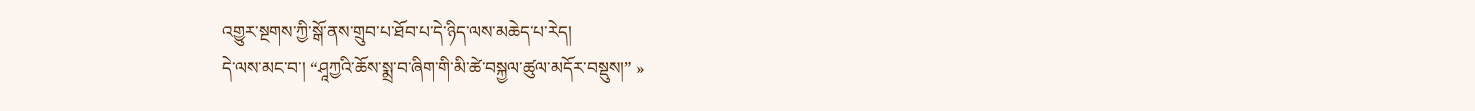འགྱུར་སྔགས་ཀྱི་སྒོ་ནས་གྲུབ་པ་ཐོབ་པ་དེ་ཉིད་ལས་མཆེད་པ་རེད།
དེ་ལས་མང་བ་། “ཤཱཀྱའི་ཆོས་སྨྲ་བ་ཞིག་གི་མི་ཚེ་བསྐྱལ་ཚུལ་མདོར་བསྡུས།” »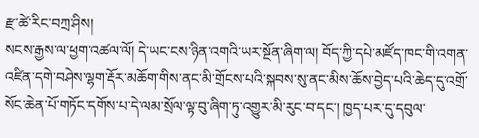རྫ་ཚེ་རིང་བཀྲ་ཤིས།
སངས་རྒྱས་ལ་ཕྱག་འཚལ་ལོ། དེ་ཡང་ངས་ཉིན་འགའི་ཡར་སྔོན་ཞིག་ལ། བོད་ཀྱི་དཔེ་མཛོད་ཁང་གི་འགན་འཛིན་དགེ་བཤེས་ལྷག་རྡོར་མཆོག་གིས་ནང་མི་གྲོངས་པའི་སྐབས་སུ་ནང་མིས་ཆོས་བྱེད་པའི་ཆེད་དུ་འགྲོ་སོང་ཆེན་པོ་གཏོང་དགོས་པ་དེ་ལམ་སྲོལ་ལྟ་བུ་ཞིག་ཏུ་འགྱུར་མི་རུང་བ་དང་། ཁྱད་པར་དུ་དབུལ་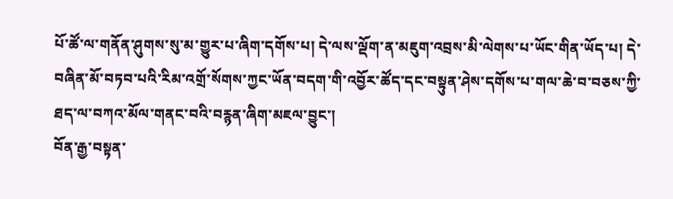པོ་ཚོ་ལ་གནོན་ཤུགས་སུ་མ་གྱུར་པ་ཞིག་དགོས་པ། དེ་ལས་ལྡོག་ན་མཇུག་འབྲས་མི་ལེགས་པ་ཡོང་གིན་ཡོད་པ། དེ་བཞིན་མོ་བཏབ་པའི་རིམ་འགྲོ་སོགས་ཀྱང་ཡོན་བདག་གི་འབྱོར་ཚོད་དང་བསྟུན་ཤེས་དགོས་པ་གལ་ཆེ་བ་བཅས་ཀྱི་ཐད་ལ་བཀའ་མོལ་གནང་བའི་བརྙན་ཞིག་མཇལ་བྱུང་།
བོན་རྒྱ་བསྟན་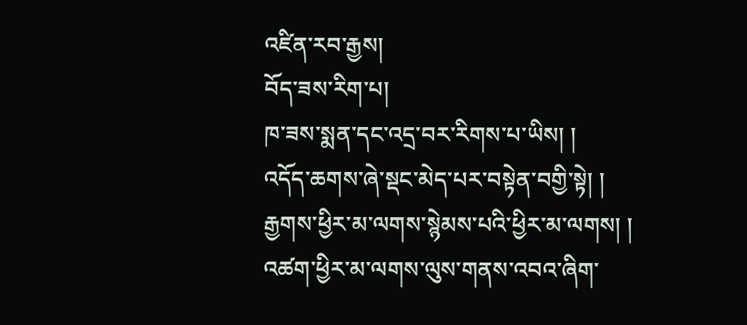འཛིན་རབ་རྒྱས།
བོད་ཟས་རིག་པ།
ཁ་ཟས་སྨན་དང་འདྲ་བར་རིགས་པ་ཡིས། །
འདོད་ཆགས་ཞེ་སྡང་མེད་པར་བསྟེན་བགྱི་སྟེ། །
རྒྱགས་ཕྱིར་མ་ལགས་སྙེམས་པའི་ཕྱིར་མ་ལགས། །
འཚག་ཕྱིར་མ་ལགས་ལུས་གནས་འབའ་ཞིག་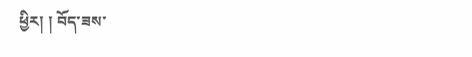ཕྱིར། ། བོད་ཟས་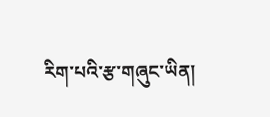རིག་པའི་རྩ་གཞུང་ཡིན།